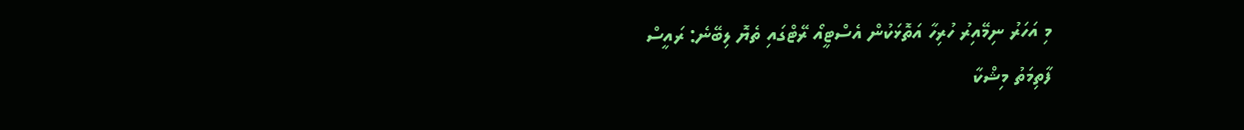މި އަހަރު ނިމޭއިރު ހުރިހާ އަތޮޅަކުން އެސްޓީއޯ ރޭޓްގައި ތެޔޮ ލިބޭނެ: ރައީސް
ފާތިމަތު މިޝްކާ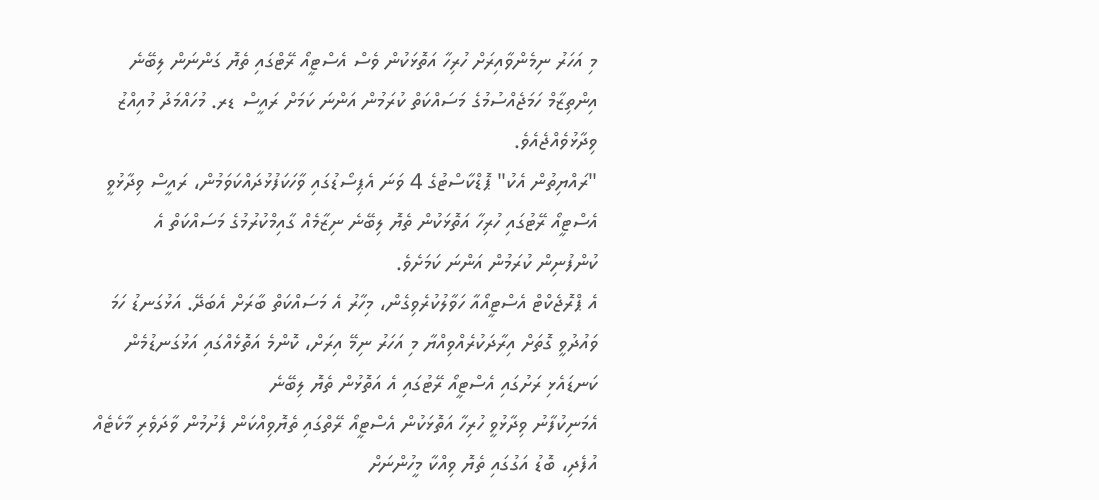މި އަހަރު ނިމެންވާއިރަށް ހުރިހާ އަތޮޅަކުން ވެސް އެސްޓީއޯ ރޭޓްގައި ތެޔޮ ގަންނަން ލިބޭނެ އިންތިޒާމް ހަމަޖެއްސުމުގެ މަސައްކަތް ކުރަމުން އަންނަ ކަމަށް ރައީސް ޑރ. މުހައްމަދު މުއިއްޒު ވިދާޅުވެއްޖެއެވެ.
"ރައްޔިތުން އެކު" ޕޮޑްކާސްޓުގެ 4 ވަނަ އެޕިސޯޑުގައި ވާހަކަފުޅުދައްކަވަމުން، ރައީސް ވިދާޅުވީ އެސްޓީއޯ ރޭޓުގައި ހުރިހާ އަތޮޅަކުން ތެޔޮ ލިބޭނެ ނިޒާމެއް ގާއިމްކުރުމުގެ މަސައްކަތް އެ ކުންފުނިން ކުރަމުން އަންނަ ކަމަށެވެ.
އެ ޕްރޮޖެކްޓް އެސްޓީއޯއާ ހަވާލުކުރެވިގެން، މިހާރު އެ މަސައްކަތް ބާރަށް އެބަދޭ. އަޅުގަނޑު ހަމަ ވައުދުވީ ގޮތަށް އިރާދަކުރެއްވިއްޔާ މި އަހަރު ނިމޭ އިރަށް، ކޮންމެ އަތޮޅެއްގައި އަޅުގަނޑުމެން ކަނޑައެޅި ރަށުގައި އެސްޓީއޯ ރޭޓުގައި އެ އަތޮޅުން ތެޔޮ ލިބޭނެ
އެމަނިކުފާނު ވިދާޅުވީ ހުރިހާ އަތޮޅަކުން އެސްޓީއޯ ރޭތްގައި ތެޔޮވިއްކަން ފެށުމުން ވާދަވެރި މާކެޓެއް އުފެދި، ބޮޑު އަގުގައި ތެޔޮ ވިއްކާ މީހުންނަށް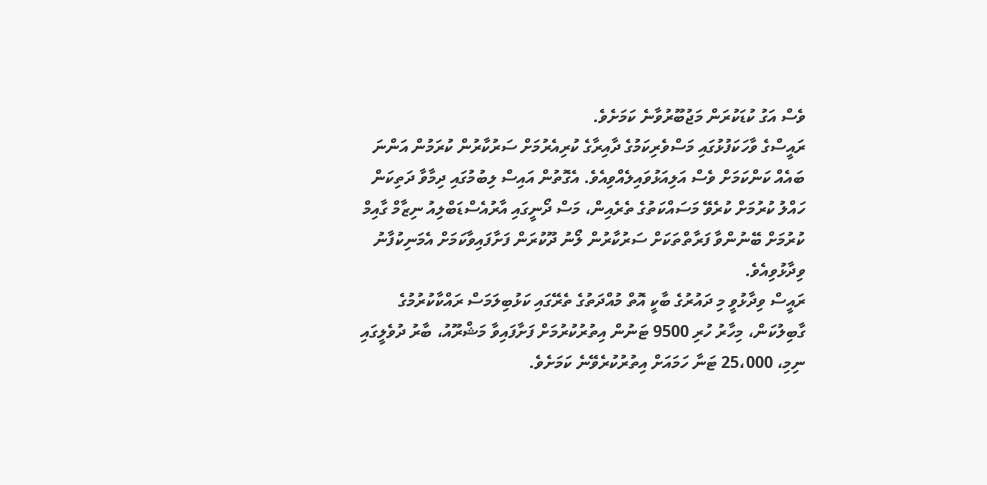ވެސް އަގު ކުޑަކުރަން މަޖުބޫރުވާނެ ކަމަށެވެ.
ރައީސްގެ ވާހަކަފުޅުގައި މަސްވެރިކަމުގެ ދާއިރާގެ ކުރިއެރުމަށް ސަރުކާރުން ކުރަމުން އަންނަ ބައެއް ކަންކަމަށް ވެސް އަލިއަޅުވައިލެއްވިއެވެ. އެގޮތުން އައިސް ލިބުމުގައި ދިމާވާ ދަތިކަން ހައްލު ކުރުމަށް ކުރެވޭ މަސައްކަތުގެ ތެރެއިން، މަސް ދޯނީގައި އާރުއެސްޑަބްލިއު ނިޒާމް ގާއިމް ކުރުމަށް ބޭނުންވާ ފަރާތްތަކަށް ސަރުކާރުން ލޯނު ދޫކުރަން ފަށާފައިވާކަމަށް އެމަނިކުފާނު ވިދާޅުވިއެވެ.
ރައީސް ވިދާޅުވީ މި ދައުރުގެ ބާކީ އޮތް މުއްދަތުގެ ތެރޭގައި ކަޅުބިލަމަސް ރައްކާކުރުމުގެ ގާބިލުކަން، މިހާރު ހުރި 9500 ޓަނުން އިތުރުކުރުމަށް ފަށާފައިވާ މަޝްރޫއު، ބާރު ދުވެލީގައި ނިމި، 25،000 ޓަނާ ހަމައަށް އިތުރުކުރެވޭނެ ކަމަށެވެ.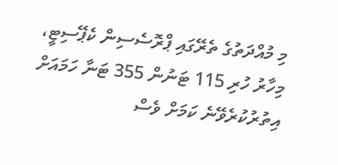މި މުއްދަތުގެ ތެރޭގައި ޕްރޮސެސިން ކެޕޭސިޓީ، މިހާރު ހުރި 115 ޓަނުން 355 ޓަނާ ހަމައަށް އިތުރުކުރެވޭނެ ކަމަށް ވެސް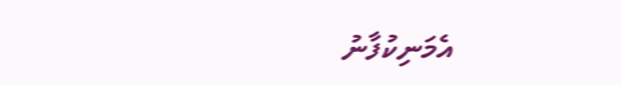އެމަނިކުފާނު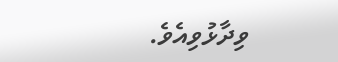ވިދާޅުވިއެވެ.